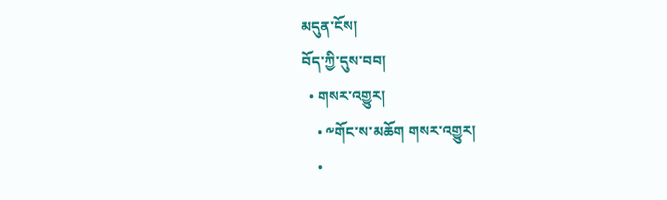མདུན་ངོས།
བོད་ཀྱི་དུས་བབ།
  • གསར་འགྱུར།
    • ༸གོང་ས་མཆོག གསར་འགྱུར།
    •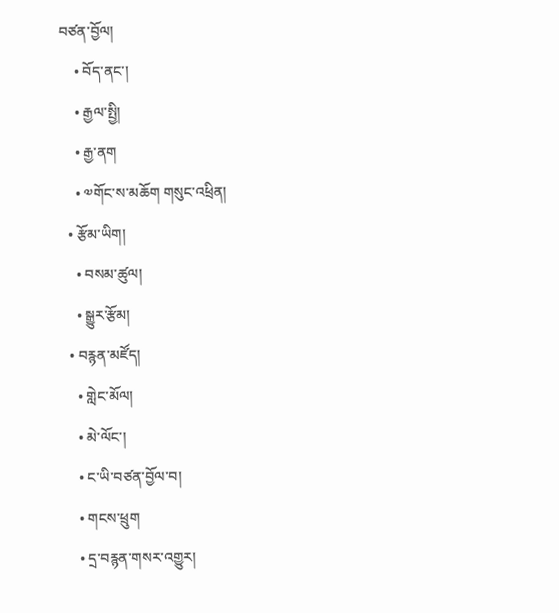བཙན་བྱོལ།
    • བོད་ནང་།
    • རྒྱལ་སྤྱི།
    • རྒྱ་ནག
    • ༧གོང་ས་མཆོག གསུང་འཕྲིན།
  • རྩོམ་ཡིག།
    • བསམ་ཚུལ།
    • སྒྱུར་རྩོམ།
  • བརྙན་མཛོད།
    • གླེང་མོལ།
    • མེ་ལོང་།
    • ང་ཡི་བཙན་བྱོལ་བ།
    • གངས་ཕྲུག
    • དྲ་བརྙན་གསར་འགྱུར།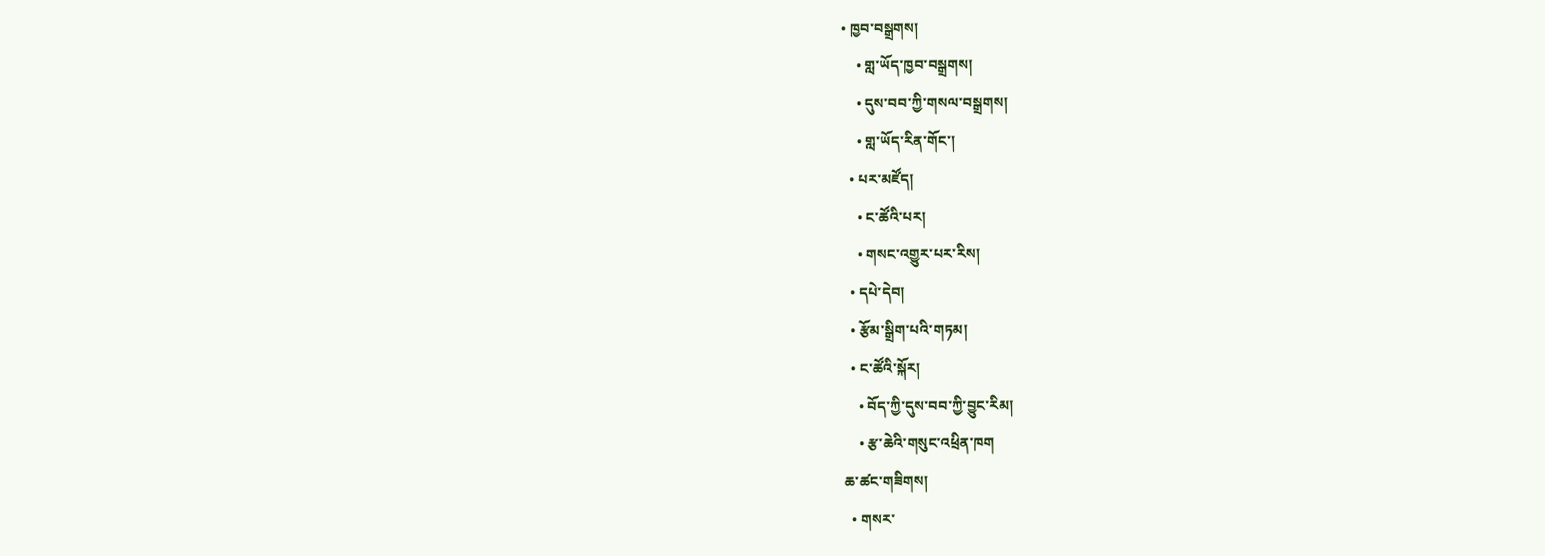• ཁྱབ་བསྒྲགས།
    • གླ་ཡོད་ཁྱབ་བསྒྲགས།
    • དུས་བབ་ཀྱི་གསལ་བསྒྲགས།
    • གླ་ཡོད་རིན་གོང་།
  • པར་མཛོད།
    • ང་ཚོའི་པར།
    • གསང་འགྱུར་པར་རིས།
  • དཔེ་དེབ།
  • རྩོམ་སྒྲིག་པའི་གཏམ།
  • ང་ཚོའི་སྐོར།
    • བོད་ཀྱི་དུས་བབ་ཀྱི་བྱུང་རིམ།
    • རྩ་ཆེའི་གསུང་འཕྲིན་ཁག
ཆ་ཚང་གཟིགས།
  • གསར་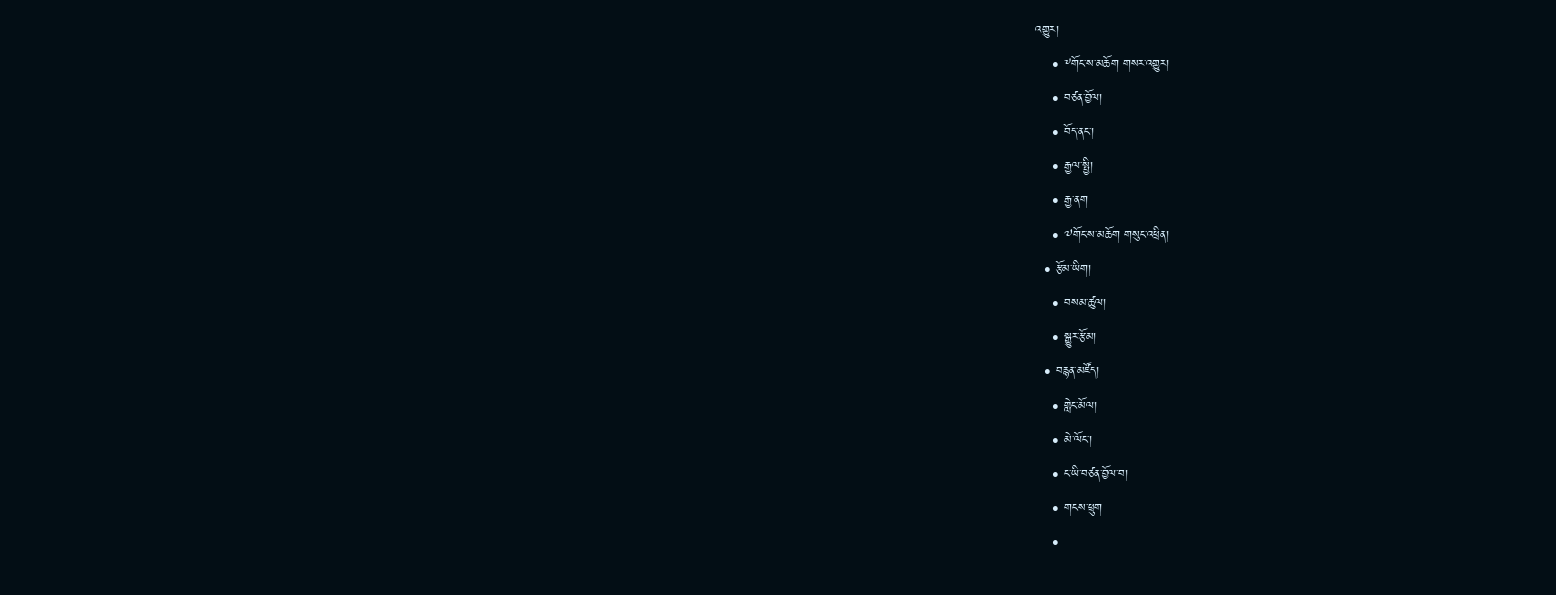འགྱུར།
    • ༸གོང་ས་མཆོག གསར་འགྱུར།
    • བཙན་བྱོལ།
    • བོད་ནང་།
    • རྒྱལ་སྤྱི།
    • རྒྱ་ནག
    • ༧གོང་ས་མཆོག གསུང་འཕྲིན།
  • རྩོམ་ཡིག།
    • བསམ་ཚུལ།
    • སྒྱུར་རྩོམ།
  • བརྙན་མཛོད།
    • གླེང་མོལ།
    • མེ་ལོང་།
    • ང་ཡི་བཙན་བྱོལ་བ།
    • གངས་ཕྲུག
    •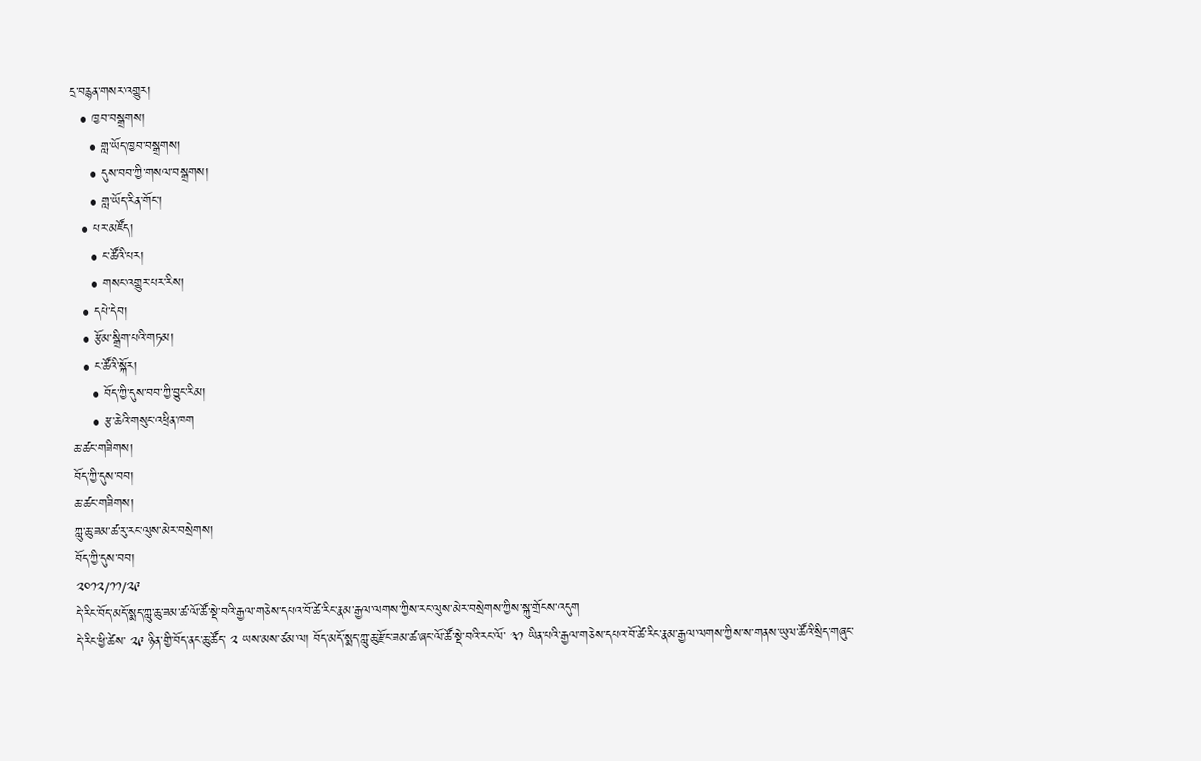དྲ་བརྙན་གསར་འགྱུར།
  • ཁྱབ་བསྒྲགས།
    • གླ་ཡོད་ཁྱབ་བསྒྲགས།
    • དུས་བབ་ཀྱི་གསལ་བསྒྲགས།
    • གླ་ཡོད་རིན་གོང་།
  • པར་མཛོད།
    • ང་ཚོའི་པར།
    • གསང་འགྱུར་པར་རིས།
  • དཔེ་དེབ།
  • རྩོམ་སྒྲིག་པའི་གཏམ།
  • ང་ཚོའི་སྐོར།
    • བོད་ཀྱི་དུས་བབ་ཀྱི་བྱུང་རིམ།
    • རྩ་ཆེའི་གསུང་འཕྲིན་ཁག
ཆ་ཚང་གཟིགས།
བོད་ཀྱི་དུས་བབ།
ཆ་ཚང་གཟིགས།
ཀླུ་ཆུ་ཟམ་ཚ་རུ་རང་ལུས་མེར་བསྲེགས།
བོད་ཀྱི་དུས་བབ།
༢༠༡༢/༡༡/༢༩
དེ་རིང་བོད་མདོ་སྨད་ཀླུ་ཆུ་ཟམ་ཚ་ལོ་ཚོ་སྡེ་བའི་རྒྱལ་གཅེས་དཔའ་བོ་ཚེ་རིང་རྣམ་རྒྱལ་ལགས་ཀྱིས་རང་ལུས་མེར་བསྲེགས་ཀྱིས་སྐུ་གྲོངས་འདུག
དེ་རིང་ཕྱི་ཚེས་ ༢༩ ཉིན་གྱི་བོད་ནང་ཆུ་ཚོད་ ༢ ཡས་མས་ཙམ་ལ། བོད་མདོ་སྨད་ཀླུ་ཆུ་རྫོང་ཟམ་ཚ་ཞང་ལོ་ཚོ་སྡེ་བའི་རང་ལོ་ ༣༡ ཡིན་པའི་རྒྱལ་གཅེས་དཔའ་བོ་ཚེ་རིང་རྣམ་རྒྱལ་ལགས་ཀྱིས་ས་གནས་ཡུལ་ཚོའི་སྲིད་གཞུང་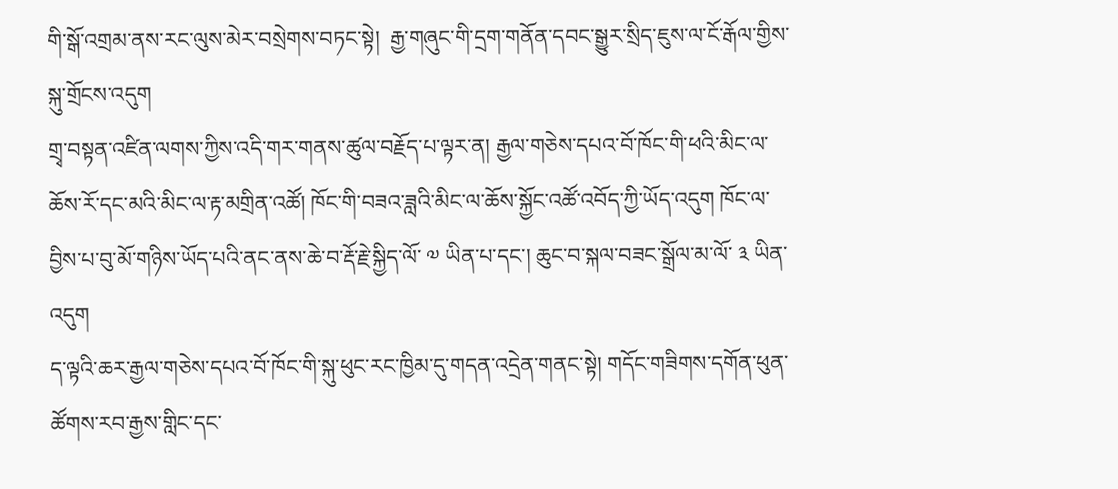གི་སྒོ་འགྲམ་ནས་རང་ལུས་མེར་བསྲེགས་བཏང་སྟེ།  རྒྱ་གཞུང་གི་དྲག་གནོན་དབང་སྒྱུར་སྲིད་ཇུས་ལ་ངོ་རྒོལ་གྱིས་སྐུ་གྲོངས་འདུག
གྲྭ་བསྟན་འཛིན་ལགས་ཀྱིས་འདི་གར་གནས་ཚུལ་བརྗོད་པ་ལྟར་ན། རྒྱལ་གཅེས་དཔའ་བོ་ཁོང་གི་ཕའི་མིང་ལ་ཆོས་རོ་དང་མའི་མིང་ལ་རྟ་མགྲིན་འཚོ། ཁོང་གི་བཟའ་ཟླའི་མིང་ལ་ཆོས་སྐྱོང་འཚོ་འབོད་ཀྱི་ཡོད་འདུག ཁོང་ལ་བྱིས་པ་བུ་མོ་གཉིས་ཡོད་པའི་ནང་ནས་ཆེ་བ་རྡོ་རྗེ་སྐྱིད་ལོ་ ༧ ཡིན་པ་དང་། ཆུང་བ་སྐལ་བཟང་སྒྲོལ་མ་ལོ་ ༣ ཡིན་འདུག
ད་ལྟའི་ཆར་རྒྱལ་གཅེས་དཔའ་བོ་ཁོང་གི་སྐུ་ཕུང་རང་ཁྱིམ་དུ་གདན་འདྲེན་གནང་སྟེ། གདོང་གཟིགས་དགོན་ཕུན་ཚོགས་རབ་རྒྱས་གླིང་དང་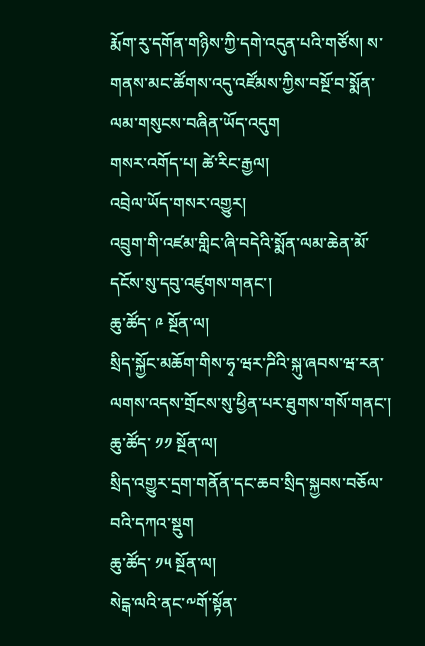རྨོག་རུ་དགོན་གཉིས་ཀྱི་དགེ་འདུན་པའི་གཙོས། ས་གནས་མང་ཚོགས་འདུ་འཛོམས་ཀྱིས་བསྔོ་བ་སྨོན་ལམ་གསུངས་བཞིན་ཡོད་འདུག
གསར་འགོད་པ། ཚེ་རིང་རྒྱལ།
འབྲེལ་ཡོད་གསར་འགྱུར།
འབྲུག་གི་འཛམ་གླིང་ཞི་བདེའི་སྨོན་ལམ་ཆེན་མོ་དངོས་སུ་དབུ་འཛུགས་གནང་།
ཆུ་ཚོད་ ༩ སྔོན་ལ།
སྲིད་སྐྱོང་མཆོག་གིས་ཧྭ་ཝར་ཌིའི་སྐུ་ཞབས་ཝ་རན་ལགས་འདས་གྲོངས་སུ་ཕྱིན་པར་ཐུགས་གསོ་གནང་།
ཆུ་ཚོད་ ༡༡ སྔོན་ལ།
སྲིད་འགྱུར་དྲག་གནོན་དང་ཆབ་སྲིད་སྐྱབས་བཅོལ་བའི་དཀའ་སྡུག
ཆུ་ཚོད་ ༡༥ སྔོན་ལ།
སེངྒ་ལའི་ནང་༸གོ་སྟོན་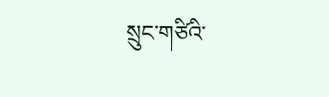སྲུང་གཙིའི་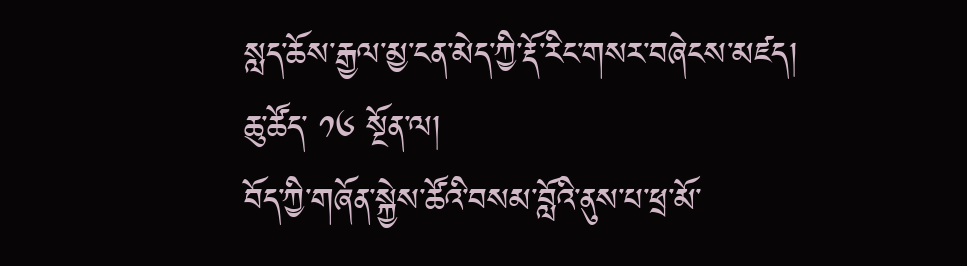སླད་ཆོས་རྒྱལ་མྱ་ངན་མེད་ཀྱི་རྡོ་རིང་གསར་བཞེངས་མཛད།
ཆུ་ཚོད་ ༡༦ སྔོན་ལ།
བོད་ཀྱི་གཞོན་སྐྱེས་ཚོའི་བསམ་བློའི་ནུས་པ་ཕྲ་མོ་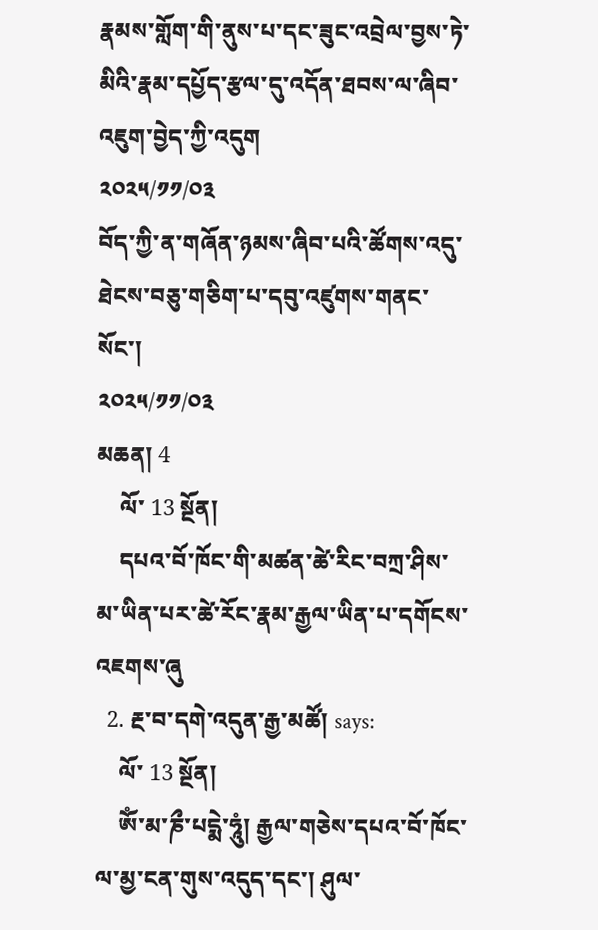རྣམས་གློག་གི་ནུས་པ་དང་ཟུང་འབྲེལ་བྱས་ཏེ་མིའི་རྣམ་དཔྱོད་རྩལ་དུ་འདོན་ཐབས་ལ་ཞིབ་འཇུག་བྱེད་ཀྱི་འདུག
༢༠༢༥/༡༡/༠༣
བོད་ཀྱི་ན་གཞོན་ཉམས་ཞིབ་པའི་ཚོགས་འདུ་ཐེངས་བཅུ་གཅིག་པ་དབུ་འཛུགས་གནང་སོང་།
༢༠༢༥/༡༡/༠༣
མཆན། 4
    ལོ་ 13 སྔོན།
    དཔའ་བོ་ཁོང་གི་མཚན་ཚེ་རིང་བཀྲ་ཤིས་མ་ཡིན་པར་ཚེ་རོང་རྣམ་རྒྱལ་ཡིན་པ་དགོངས་འཇགས་ཞུ
  2. རྔ་བ་དགེ་འདུན་རྒྱ་མཚོ། says:
    ལོ་ 13 སྔོན།
    ཨོཾ་མ་ཎྀ་པདྨེ་ཧཱུཾ། རྒྱལ་གཅེས་དཔའ་བོ་ཁོང་ལ་མྱ་ངན་གུས་འདུད་དང་། ཤུལ་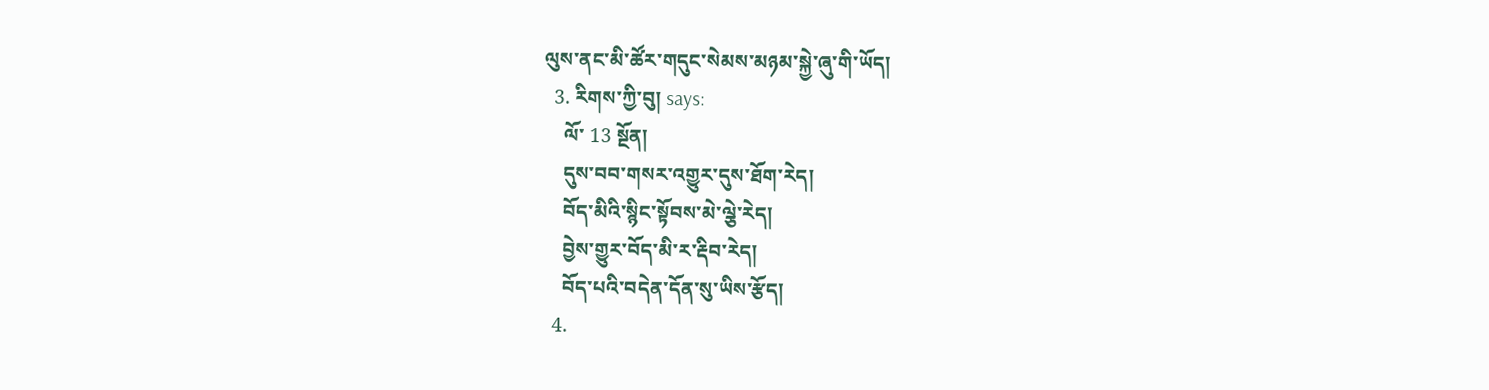ལུས་ནང་མི་ཚོར་གདུང་སེམས་མཉམ་སྐྱེ་ཞུ་གི་ཡོད།
  3. རིགས་ཀྱི་བུ། says:
    ལོ་ 13 སྔོན།
    དུས་བབ་གསར་འགྱུར་དུས་ཐོག་རེད།
    བོད་མིའི་སྙིང་སྟོབས་མེ་ལྕེ་རེད།
    བྱེས་གྱུར་བོད་མི་ར་རྡིབ་རེད།
    བོད་པའི་བདེན་དོན་སུ་ཡིས་རྩོད།
  4.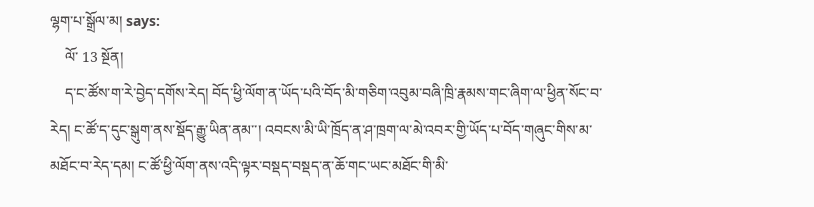ལྷག་པ་སྒྲོལ་མ། says:
    ལོ་ 13 སྔོན།
    ད་ང་ཚོས་ག་རེ་བྱེད་དགོས་རེད། བོད་ཕྱི་ལོག་ན་ཡོད་པའི་བོད་མི་གཅིག་འབུམ་བཞི་ཁྲི་རྣམས་གང་ཞིག་ལ་ཕྱིན་སོང་བ་རེད། ང་ཚོ་ད་དུང་སྒུག་ནས་སྡོད་རྒྱུ་ཡིན་ནམ་་། འབངས་མི་ཡི་ཁྲོད་ན་ཤ་ཁྲག་ལ་མེ་འབར་གྱི་ཡོད་པ་བོད་གཞུང་གིས་མ་མཐོང་བ་རེད་དམ། ང་ཚོ་ཕྱི་ལོག་ནས་འདི་ལྟར་བསྡད་བསྡད་ན་ཆོ་གང་ཡང་མཐོང་གི་མི་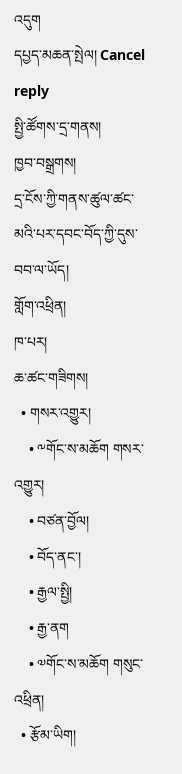འདུག
དཔྱད་མཆན་སྤེལ། Cancel reply
སྤྱི་ཚོགས་དྲ་གནས།
ཁྱབ་བསྒྲགས།
དྲ་ངོས་ཀྱི་གནས་ཚུལ་ཚང་མའི་པར་དབང་བོད་ཀྱི་དུས་བབ་ལ་ཡོད།
གློག་འཕྲིན།
ཁ་པར།
ཆ་ཚང་གཟིགས།
  • གསར་འགྱུར།
    • ༸གོང་ས་མཆོག གསར་འགྱུར།
    • བཙན་བྱོལ།
    • བོད་ནང་།
    • རྒྱལ་སྤྱི།
    • རྒྱ་ནག
    • ༧གོང་ས་མཆོག གསུང་འཕྲིན།
  • རྩོམ་ཡིག།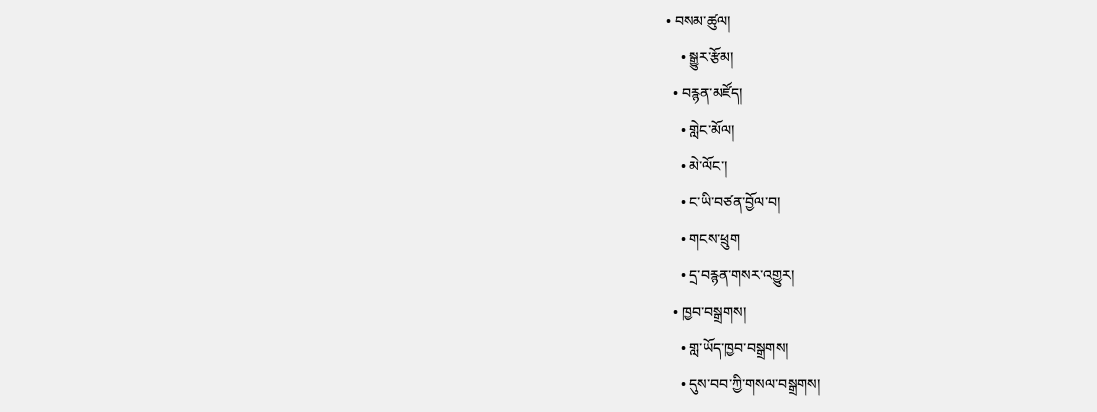• བསམ་ཚུལ།
    • སྒྱུར་རྩོམ།
  • བརྙན་མཛོད།
    • གླེང་མོལ།
    • མེ་ལོང་།
    • ང་ཡི་བཙན་བྱོལ་བ།
    • གངས་ཕྲུག
    • དྲ་བརྙན་གསར་འགྱུར།
  • ཁྱབ་བསྒྲགས།
    • གླ་ཡོད་ཁྱབ་བསྒྲགས།
    • དུས་བབ་ཀྱི་གསལ་བསྒྲགས།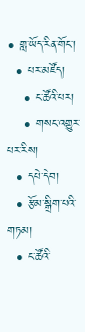• གླ་ཡོད་རིན་གོང་།
  • པར་མཛོད།
    • ང་ཚོའི་པར།
    • གསང་འགྱུར་པར་རིས།
  • དཔེ་དེབ།
  • རྩོམ་སྒྲིག་པའི་གཏམ།
  • ང་ཚོའི་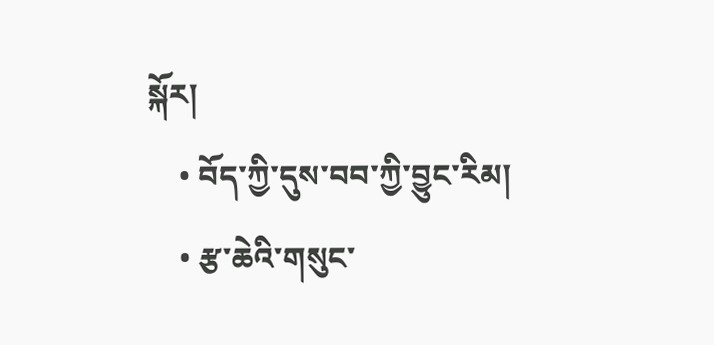སྐོར།
    • བོད་ཀྱི་དུས་བབ་ཀྱི་བྱུང་རིམ།
    • རྩ་ཆེའི་གསུང་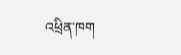འཕྲིན་ཁག